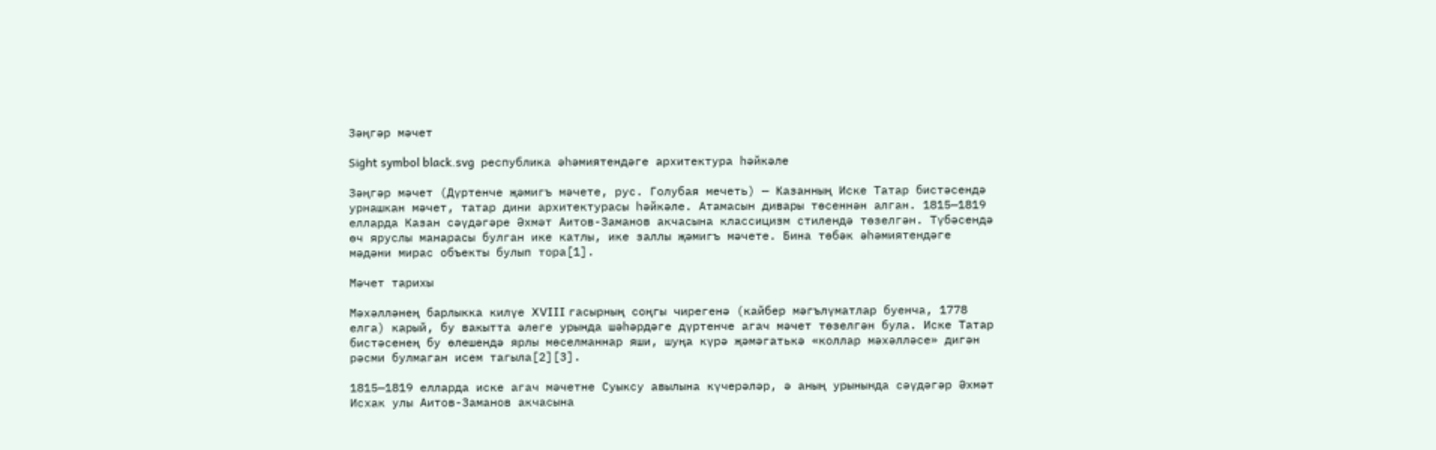Зәңгәр мәчет

Sight symbol black.svg  республика әһәмиятендәге архитектура һәйкәле

Зәңгәр мәчет (Дүртенче җәмигъ мәчете, рус. Голубая мечеть) — Казанның Иске Татар бистәсендә урнашкан мәчет, татар дини архитектурасы һәйкәле. Атамасын дивары төсеннән алган. 1815—1819 елларда Казан сәүдәгәре Әхмәт Аитов-Заманов акчасына классицизм стилендә төзелгән. Түбәсендә өч яруслы манарасы булган ике катлы, ике заллы җәмигъ мәчете. Бина төбәк әһәмиятендәге мәдәни мирас объекты булып тора[1].

Мәчет тарихы

Мәхәлләнең барлыкка килүе XVIII гасырның соңгы чирегенә (кайбер мәгълүматлар буенча, 1778 елга) карый, бу вакытта әлеге урында шәһәрдәге дүртенче агач мәчет төзелгән була. Иске Татар бистәсенең бу өлешендә ярлы мөселманнар яши, шуңа күрә җәмәгатькә «коллар мәхәлләсе» дигән рәсми булмаган исем тагыла[2][3].

1815—1819 елларда иске агач мәчетне Суыксу авылына күчерәләр, ә аның урынында сәүдәгәр Әхмәт Исхак улы Аитов-Заманов акчасына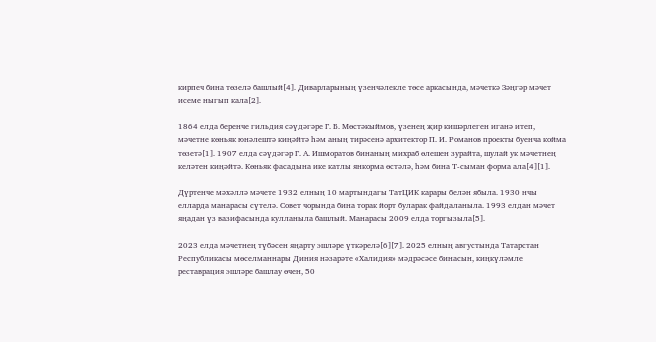кирпеч бина төзелә башлый[4]. Диварларының үзенчәлекле төсе аркасында, мәчеткә Зәңгәр мәчет исеме ныгып кала[2].

1864 елда беренче гильдия сәүдәгәре Г. Б. Мөстәкыймов, үзенең җир кишәрлеген иганә итеп, мәчетне көньяк юнәлештә киңәйтә һәм аның тирәсенә архитектор П. И. Романов проекты буенча койма төзетә[1]. 1907 елда сәүдәгәр Г. А. Ишморатов бинаның михраб өлешен зурайта, шулай ук мәчетнең келәтен киңәйтә. Көньяк фасадына ике катлы янкорма өстәлә, һәм бина Т-сыман форма ала[4][1].

Дүртенче мәхәллә мәчете 1932 елның 10 мартындагы ТатЦИК карары белән ябыла. 1930 нчы елларда манарасы сүтелә. Совет чорында бина торак йорт буларак файдаланыла. 1993 елдан мәчет яңадан үз вазифасында кулланыла башлый. Манарасы 2009 елда торгызыла[5].

2023 елда мәчетнең түбәсен яңарту эшләре үткәрелә[6][7]. 2025 елның августында Татарстан Республикасы мөселманнары Диния нәзарәте «Халидия» мәдрәсәсе бинасын, киңкүләмле реставрация эшләре башлау өчен, 50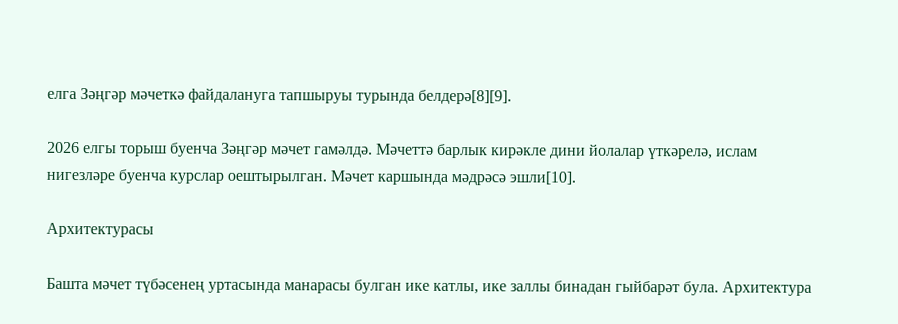елга Зәңгәр мәчеткә файдалануга тапшыруы турында белдерә[8][9].

2026 елгы торыш буенча Зәңгәр мәчет гамәлдә. Мәчеттә барлык кирәкле дини йолалар үткәрелә, ислам нигезләре буенча курслар оештырылган. Мәчет каршында мәдрәсә эшли[10].

Архитектурасы

Башта мәчет түбәсенең уртасында манарасы булган ике катлы, ике заллы бинадан гыйбарәт була. Архитектура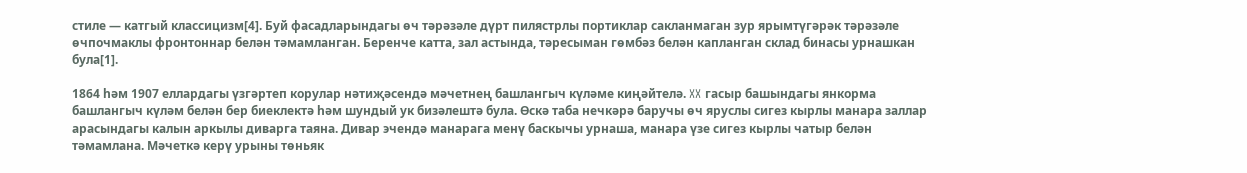стиле — катгый классицизм[4]. Буй фасадларындагы өч тәрәзәле дүрт пилястрлы портиклар сакланмаган зур ярымтүгәрәк тәрәзәле өчпочмаклы фронтоннар белән тәмамланган. Беренче катта, зал астында, тәресыман гөмбәз белән капланган склад бинасы урнашкан була[1].

1864 һәм 1907 еллардагы үзгәртеп корулар нәтиҗәсендә мәчетнең башлангыч күләме киңәйтелә. XX гасыр башындагы янкорма башлангыч күләм белән бер биеклектә һәм шундый ук бизәлештә була. Өскә таба нечкәрә баручы өч яруслы сигез кырлы манара заллар арасындагы калын аркылы диварга таяна. Дивар эчендә манарага менү баскычы урнаша, манара үзе сигез кырлы чатыр белән тәмамлана. Мәчеткә керү урыны төньяк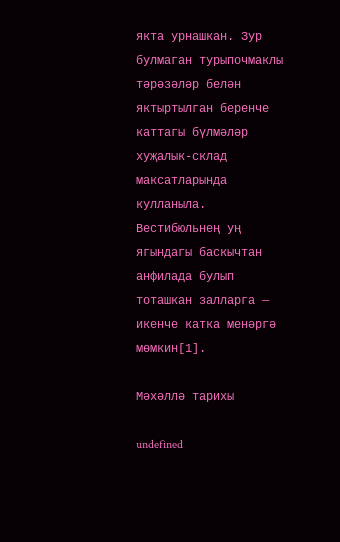якта урнашкан. Зур булмаган турыпочмаклы тәрәзәләр белән яктыртылган беренче каттагы бүлмәләр хуҗалык-склад максатларында кулланыла. Вестибюльнең уң ягындагы баскычтан анфилада булып тоташкан залларга — икенче катка менәргә мөмкин[1].

Мәхәллә тарихы

undefined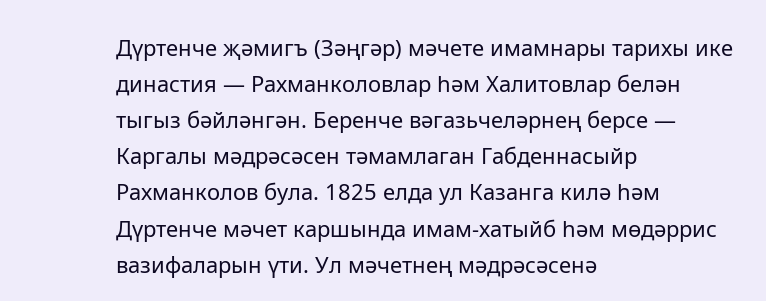Дүртенче җәмигъ (Зәңгәр) мәчете имамнары тарихы ике династия — Рахманколовлар һәм Халитовлар белән тыгыз бәйләнгән. Беренче вәгазьчеләрнең берсе — Каргалы мәдрәсәсен тәмамлаган Габденнасыйр Рахманколов була. 1825 елда ул Казанга килә һәм Дүртенче мәчет каршында имам-хатыйб һәм мөдәррис вазифаларын үти. Ул мәчетнең мәдрәсәсенә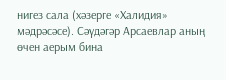нигез сала (хәзерге «Халидия» мәдрәсәсе). Сәүдәгәр Арсаевлар аның өчен аерым бина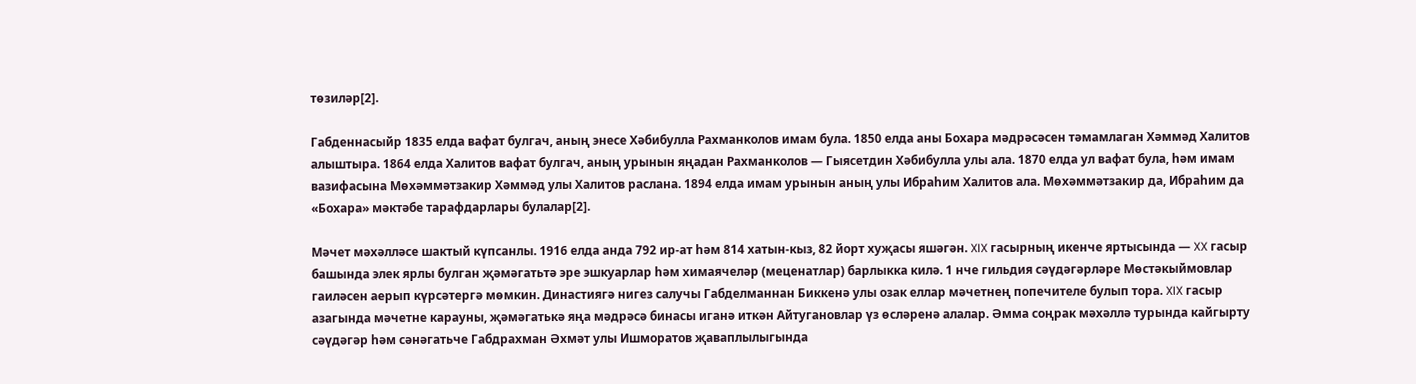төзиләр[2].

Габденнасыйр 1835 елда вафат булгач, аның энесе Хәбибулла Рахманколов имам була. 1850 елда аны Бохара мәдрәсәсен тәмамлаган Хәммәд Халитов алыштыра. 1864 елда Халитов вафат булгач, аның урынын яңадан Рахманколов — Гыясетдин Хәбибулла улы ала. 1870 елда ул вафат була, һәм имам вазифасына Мөхәммәтзакир Хәммәд улы Халитов раслана. 1894 елда имам урынын аның улы Ибраһим Халитов ала. Мөхәммәтзакир да, Ибраһим да «Бохара» мәктәбе тарафдарлары булалар[2].

Мәчет мәхәлләсе шактый күпсанлы. 1916 елда анда 792 ир-ат һәм 814 хатын-кыз, 82 йорт хуҗасы яшәгән. XIX гасырның икенче яртысында — XX гасыр башында элек ярлы булган җәмәгатьтә эре эшкуарлар һәм химаячеләр (меценатлар) барлыкка килә. 1 нче гильдия сәүдәгәрләре Мөстәкыймовлар гаиләсен аерып күрсәтергә мөмкин. Династиягә нигез салучы Габделманнан Биккенә улы озак еллар мәчетнең попечителе булып тора. XIX гасыр азагында мәчетне карауны, җәмәгатькә яңа мәдрәсә бинасы иганә иткән Айтугановлар үз өсләренә алалар. Әмма соңрак мәхәллә турында кайгырту сәүдәгәр һәм сәнәгатьче Габдрахман Әхмәт улы Ишморатов җаваплылыгында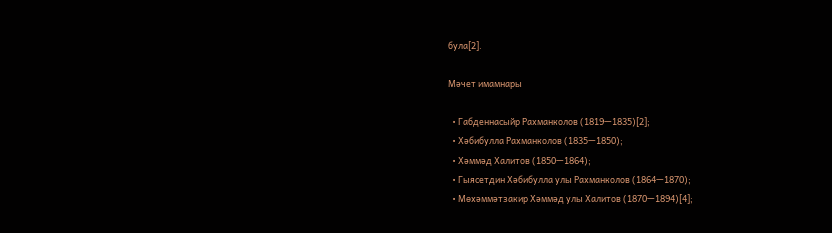була[2].

Мәчет имамнары

  • Габденнасыйр Рахманколов (1819—1835)[2];
  • Хәбибулла Рахманколов (1835—1850);
  • Хәммәд Халитов (1850—1864);
  • Гыясетдин Хәбибулла улы Рахманколов (1864—1870);
  • Мөхәммәтзакир Хәммәд улы Халитов (1870—1894)[4];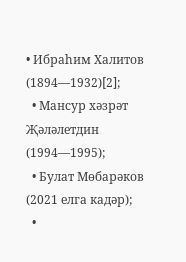• Ибраһим Халитов (1894—1932)[2];
  • Мансур хәзрәт Җәләлетдин (1994—1995);
  • Булат Мөбарәков (2021 елга кадәр);
  •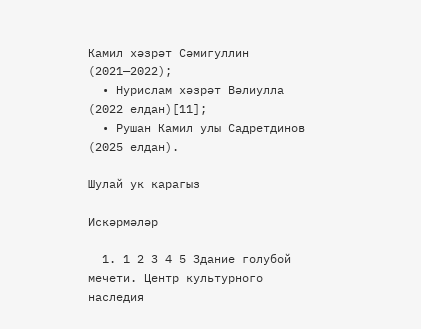Камил хәзрәт Сәмигуллин (2021—2022);
  • Нурислам хәзрәт Вәлиулла (2022 елдан)[11];
  • Рушан Камил улы Садретдинов (2025 елдан).

Шулай ук карагыз

Искәрмәләр

  1. 1 2 3 4 5 Здание голубой мечети. Центр культурного наследия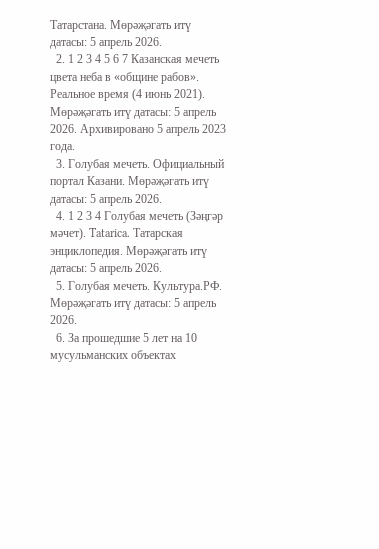Татарстана. Мөрәҗәгать итү датасы: 5 апрель 2026.
  2. 1 2 3 4 5 6 7 Казанская мечеть цвета неба в «общине рабов». Реальное время (4 июнь 2021). Мөрәҗәгать итү датасы: 5 апрель 2026. Архивировано 5 апрель 2023 года.
  3. Голубая мечеть. Официальный портал Казани. Мөрәҗәгать итү датасы: 5 апрель 2026.
  4. 1 2 3 4 Голубая мечеть (Зәңгәр мәчет). Tatarica. Татарская энциклопедия. Мөрәҗәгать итү датасы: 5 апрель 2026.
  5. Голубая мечеть. Культура.РФ. Мөрәҗәгать итү датасы: 5 апрель 2026.
  6. За прошедшие 5 лет на 10 мусульманских объектах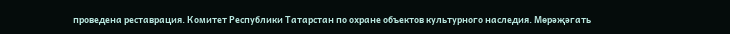проведена реставрация. Комитет Республики Татарстан по охране объектов культурного наследия. Мөрәҗәгать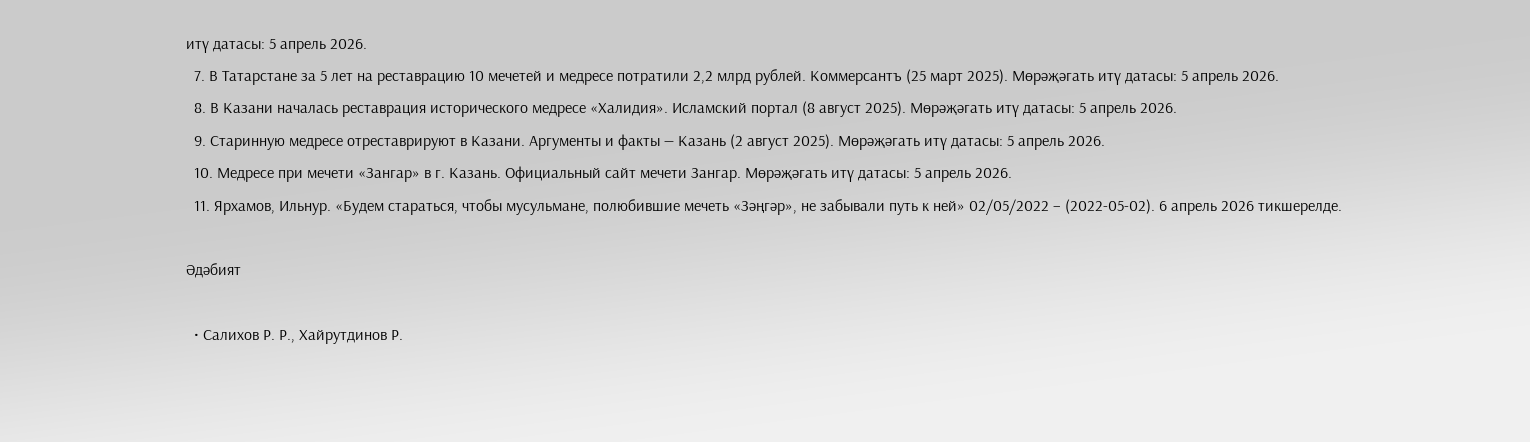итү датасы: 5 апрель 2026.
  7. В Татарстане за 5 лет на реставрацию 10 мечетей и медресе потратили 2,2 млрд рублей. Коммерсантъ (25 март 2025). Мөрәҗәгать итү датасы: 5 апрель 2026.
  8. В Казани началась реставрация исторического медресе «Халидия». Исламский портал (8 август 2025). Мөрәҗәгать итү датасы: 5 апрель 2026.
  9. Старинную медресе отреставрируют в Казани. Аргументы и факты — Казань (2 август 2025). Мөрәҗәгать итү датасы: 5 апрель 2026.
  10. Медресе при мечети «Зангар» в г. Казань. Официальный сайт мечети Зангар. Мөрәҗәгать итү датасы: 5 апрель 2026.
  11. Ярхамов, Ильнур. «Будем стараться, чтобы мусульмане, полюбившие мечеть «Зәңгәр», не забывали путь к ней» 02/05/2022 – (2022-05-02). 6 апрель 2026 тикшерелде.

Әдәбият

  • Салихов Р. Р., Хайрутдинов Р.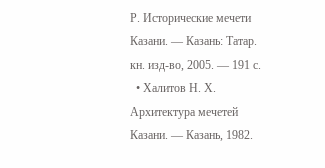Р. Исторические мечети Казани. — Казань: Татар. кн. изд-во, 2005. — 191 с.
  • Халитов Н. Х. Архитектура мечетей Казани. — Казань, 1982.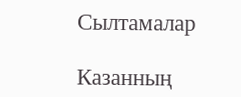Сылтамалар

Казанның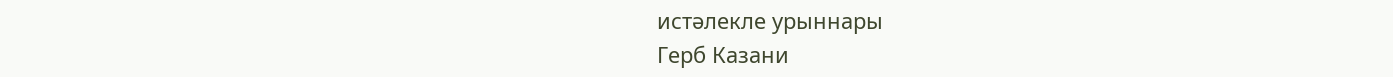истәлекле урыннары
Герб Казани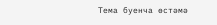Тема буенча өстәмә